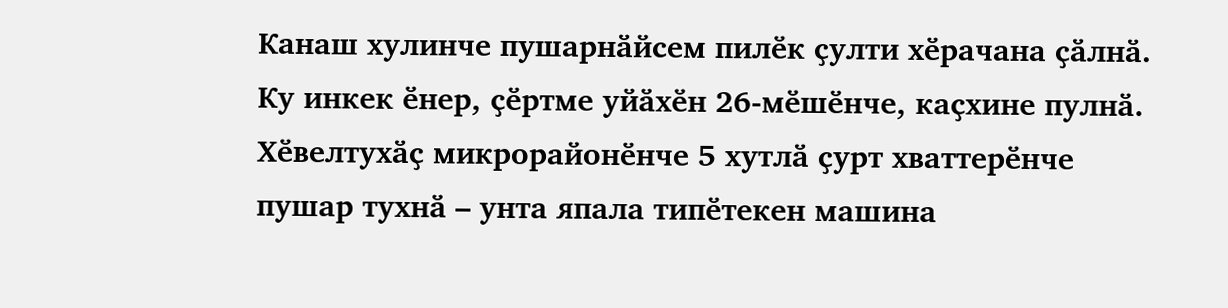Канаш хулинче пушарнӑйсем пилӗк ҫулти хӗрачана ҫӑлнӑ. Ку инкек ӗнер, ҫӗртме уйӑхӗн 26-мӗшӗнче, каҫхине пулнӑ.
Хӗвелтухӑҫ микрорайонӗнче 5 хутлӑ ҫурт хваттерӗнче пушар тухнӑ – унта япала типӗтекен машина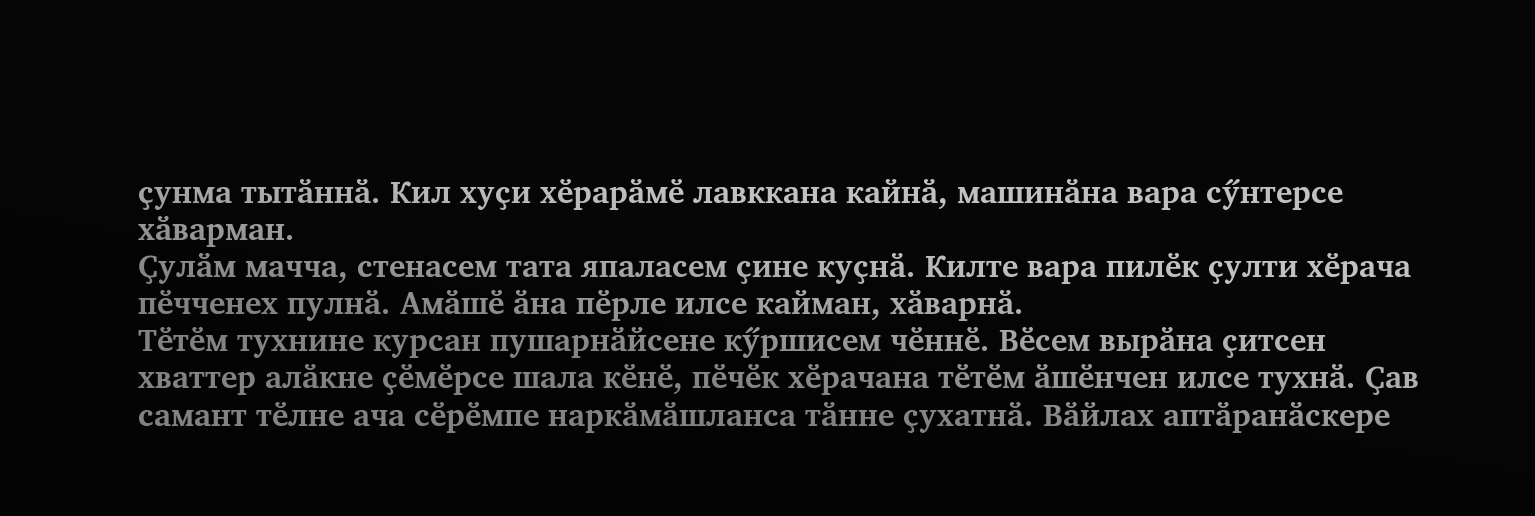ҫунма тытӑннӑ. Кил хуҫи хӗрарӑмӗ лавккана кайнӑ, машинӑна вара сӳнтерсе хӑварман.
Ҫулӑм мачча, стенасем тата япаласем ҫине куҫнӑ. Килте вара пилӗк ҫулти хӗрача пӗчченех пулнӑ. Амӑшӗ ӑна пӗрле илсе кайман, хӑварнӑ.
Тӗтӗм тухнине курсан пушарнӑйсене кӳршисем чӗннӗ. Вӗсем вырӑна ҫитсен хваттер алӑкне ҫӗмӗрсе шала кӗнӗ, пӗчӗк хӗрачана тӗтӗм ӑшӗнчен илсе тухнӑ. Ҫав самант тӗлне ача сӗрӗмпе наркӑмӑшланса тӑнне ҫухатнӑ. Вӑйлах аптӑранӑскере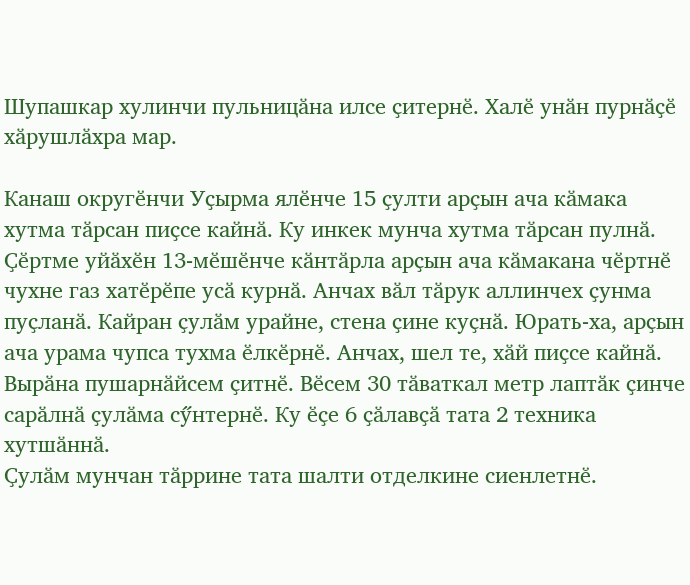Шупашкар хулинчи пульницӑна илсе ҫитернӗ. Халӗ унӑн пурнӑҫӗ хӑрушлӑхра мар.

Канаш округӗнчи Уҫырма ялӗнче 15 ҫулти арҫын ача кӑмака хутма тӑрсан пиҫсе кайнӑ. Ку инкек мунча хутма тӑрсан пулнӑ.
Ҫӗртме уйӑхӗн 13-мӗшӗнче кӑнтӑрла арҫын ача кӑмакана чӗртнӗ чухне газ хатӗрӗпе усӑ курнӑ. Анчах вӑл тӑрук аллинчех ҫунма пуҫланӑ. Кайран ҫулӑм урайне, стена ҫине куҫнӑ. Юрать-ха, арҫын ача урама чупса тухма ӗлкӗрнӗ. Анчах, шел те, хӑй пиҫсе кайнӑ.
Вырӑна пушарнӑйсем ҫитнӗ. Вӗсем 30 тӑваткал метр лаптӑк ҫинче сарӑлнӑ ҫулӑма сӳнтернӗ. Ку ӗҫе 6 ҫӑлавҫӑ тата 2 техника хутшӑннӑ.
Ҫулӑм мунчан тӑррине тата шалти отделкине сиенлетнӗ.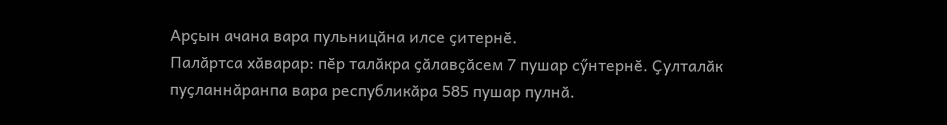Арҫын ачана вара пульницӑна илсе ҫитернӗ.
Палӑртса хӑварар: пӗр талӑкра ҫӑлавҫӑсем 7 пушар сӳнтернӗ. Ҫулталӑк пуҫланнӑранпа вара республикӑра 585 пушар пулнӑ.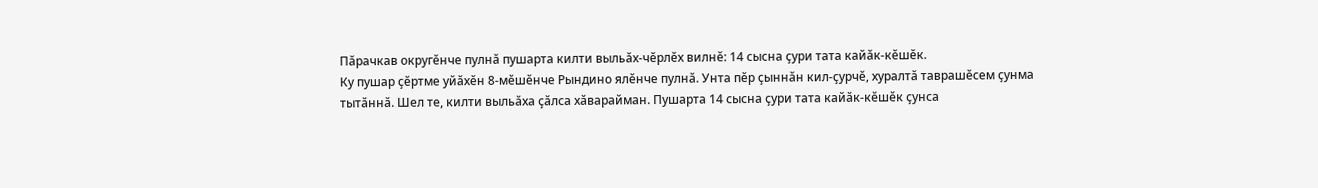Пӑрачкав округӗнче пулнӑ пушарта килти выльӑх-чӗрлӗх вилнӗ: 14 сысна ҫури тата кайӑк-кӗшӗк.
Ку пушар ҫӗртме уйӑхӗн 8-мӗшӗнче Рындино ялӗнче пулнӑ. Унта пӗр ҫыннӑн кил-ҫурчӗ, хуралтӑ таврашӗсем ҫунма тытӑннӑ. Шел те, килти выльӑха ҫӑлса хӑварайман. Пушарта 14 сысна ҫури тата кайӑк-кӗшӗк ҫунса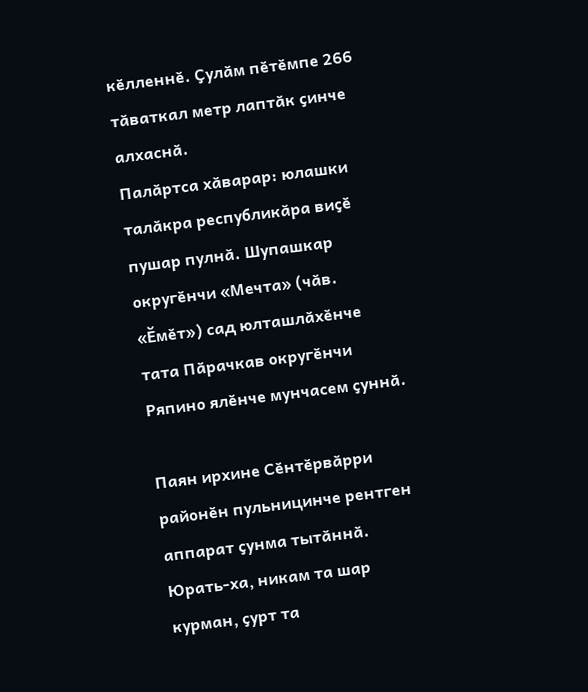кӗлленнӗ. Ҫулӑм пӗтӗмпе 266 тӑваткал метр лаптӑк ҫинче алхаснӑ.
Палӑртса хӑварар: юлашки талӑкра республикӑра виҫӗ пушар пулнӑ. Шупашкар округӗнчи «Мечта» (чӑв. «Ӗмӗт») сад юлташлӑхӗнче тата Пӑрачкав округӗнчи Ряпино ялӗнче мунчасем ҫуннӑ.

Паян ирхине Сӗнтӗрвӑрри районӗн пульницинче рентген аппарат ҫунма тытӑннӑ. Юрать-ха, никам та шар курман, ҫурт та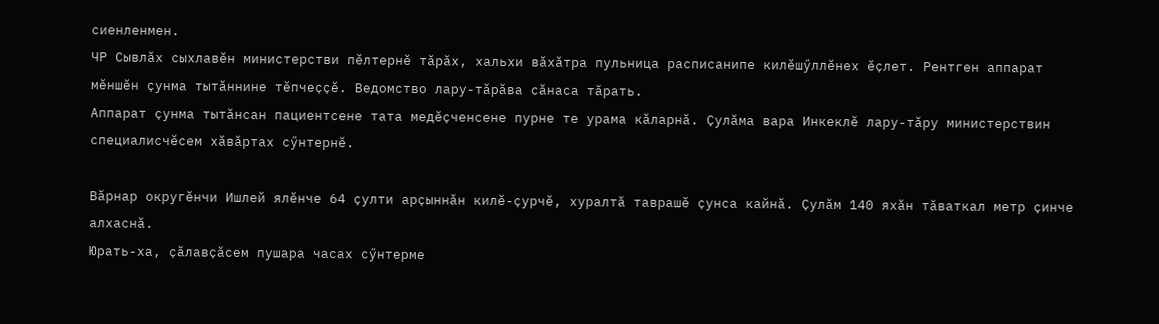сиенленмен.
ЧР Сывлӑх сыхлавӗн министерстви пӗлтернӗ тӑрӑх, хальхи вӑхӑтра пульница расписанипе килӗшӳллӗнех ӗҫлет. Рентген аппарат мӗншӗн ҫунма тытӑннине тӗпчеҫҫӗ. Ведомство лару-тӑрӑва сӑнаса тӑрать.
Аппарат ҫунма тытӑнсан пациентсене тата медӗҫченсене пурне те урама кӑларнӑ. Ҫулӑма вара Инкеклӗ лару-тӑру министерствин специалисчӗсем хӑвӑртах сӳнтернӗ.

Вӑрнар округӗнчи Ишлей ялӗнче 64 ҫулти арҫыннӑн килӗ-ҫурчӗ, хуралтӑ таврашӗ ҫунса кайнӑ. Ҫулӑм 140 яхӑн тӑваткал метр ҫинче алхаснӑ.
Юрать-ха, ҫӑлавҫӑсем пушара часах сӳнтерме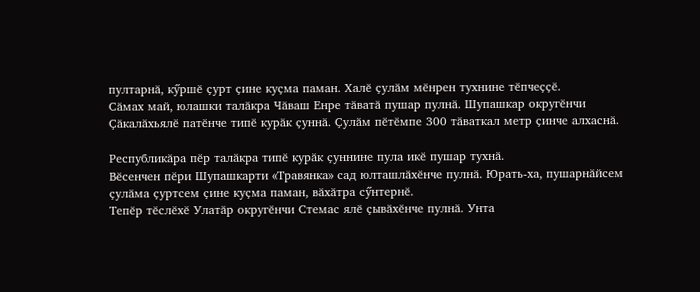пултарнӑ, кӳршӗ ҫурт ҫине куҫма паман. Халӗ ҫулӑм мӗнрен тухнине тӗпчеҫҫӗ.
Сӑмах май, юлашки талӑкра Чӑваш Енре тӑватӑ пушар пулнӑ. Шупашкар округӗнчи Ҫӑкалӑхьялӗ патӗнче типӗ курӑк ҫуннӑ. Ҫулӑм пӗтӗмпе 300 тӑваткал метр ҫинче алхаснӑ.

Республикӑра пӗр талӑкра типӗ курӑк ҫуннине пула икӗ пушар тухнӑ.
Вӗсенчен пӗри Шупашкарти «Травянка» сад юлташлӑхӗнче пулнӑ. Юрать-ха, пушарнӑйсем ҫулӑма ҫуртсем ҫине куҫма паман, вӑхӑтра сӳнтернӗ.
Тепӗр тӗслӗхӗ Улатӑр округӗнчи Стемас ялӗ ҫывӑхӗнче пулнӑ. Унта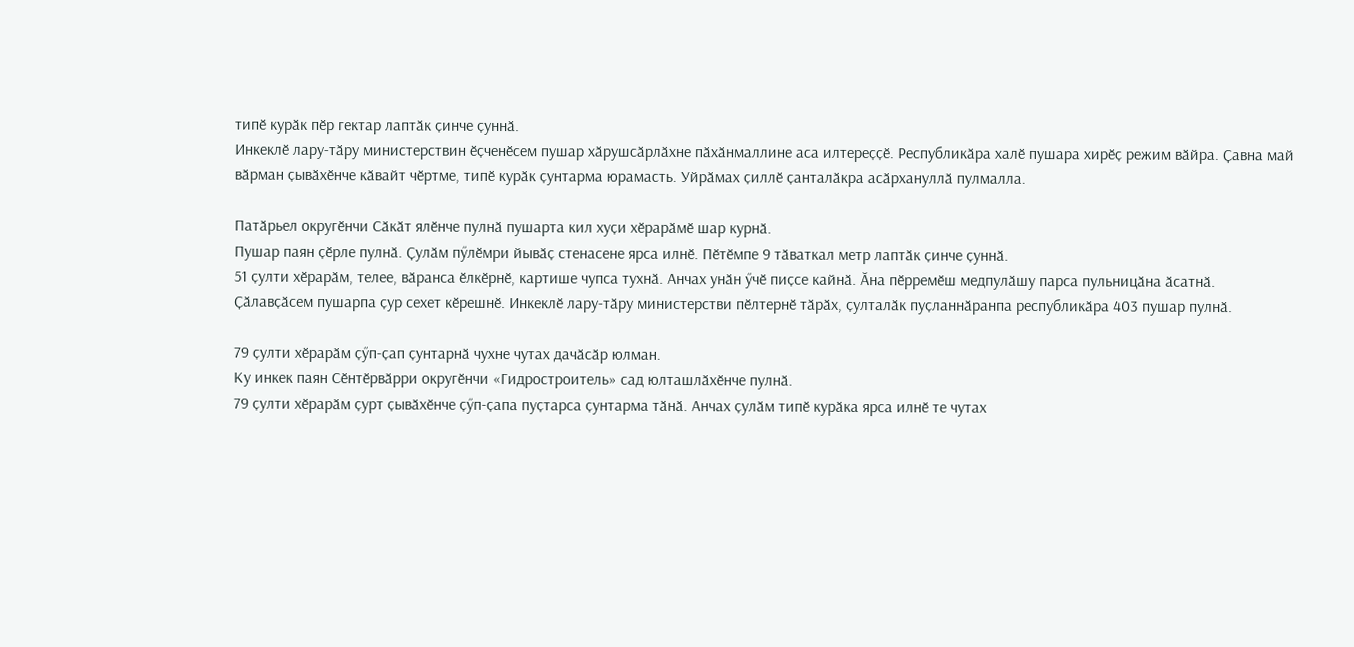типӗ курӑк пӗр гектар лаптӑк ҫинче ҫуннӑ.
Инкеклӗ лару-тӑру министерствин ӗҫченӗсем пушар хӑрушсӑрлӑхне пӑхӑнмаллине аса илтереҫҫӗ. Республикӑра халӗ пушара хирӗҫ режим вӑйра. Ҫавна май вӑрман ҫывӑхӗнче кӑвайт чӗртме, типӗ курӑк ҫунтарма юрамасть. Уйрӑмах ҫиллӗ ҫанталӑкра асӑрхануллӑ пулмалла.

Патӑрьел округӗнчи Сӑкӑт ялӗнче пулнӑ пушарта кил хуҫи хӗрарӑмӗ шар курнӑ.
Пушар паян ҫӗрле пулнӑ. Ҫулӑм пӳлӗмри йывӑҫ стенасене ярса илнӗ. Пӗтӗмпе 9 тӑваткал метр лаптӑк ҫинче ҫуннӑ.
51 ҫулти хӗрарӑм, телее, вӑранса ӗлкӗрнӗ, картише чупса тухнӑ. Анчах унӑн ӳчӗ пиҫсе кайнӑ. Ӑна пӗрремӗш медпулӑшу парса пульницӑна ӑсатнӑ.
Ҫӑлавҫӑсем пушарпа ҫур сехет кӗрешнӗ. Инкеклӗ лару-тӑру министерстви пӗлтернӗ тӑрӑх, ҫулталӑк пуҫланнӑранпа республикӑра 403 пушар пулнӑ.

79 ҫулти хӗрарӑм ҫӳп-ҫап ҫунтарнӑ чухне чутах дачӑсӑр юлман.
Ку инкек паян Сӗнтӗрвӑрри округӗнчи «Гидростроитель» сад юлташлӑхӗнче пулнӑ.
79 ҫулти хӗрарӑм ҫурт ҫывӑхӗнче ҫӳп-ҫапа пуҫтарса ҫунтарма тӑнӑ. Анчах ҫулӑм типӗ курӑка ярса илнӗ те чутах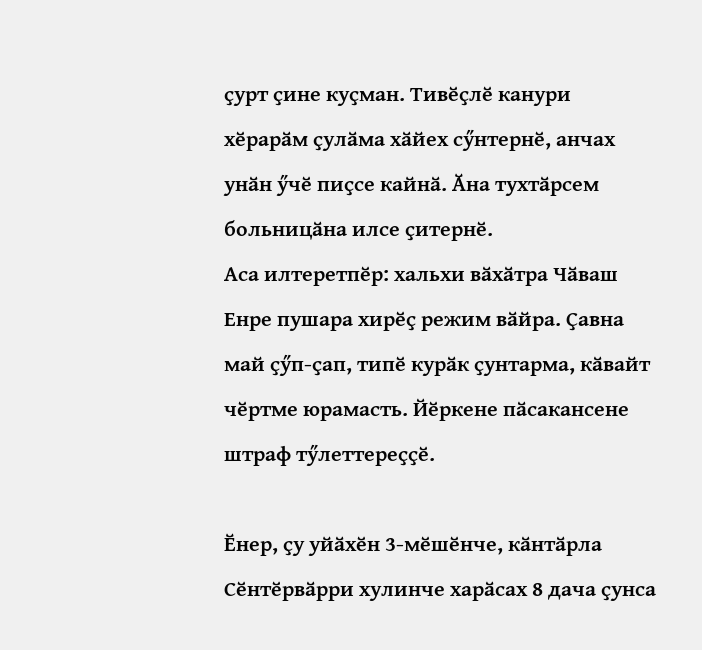ҫурт ҫине куҫман. Тивӗҫлӗ канури хӗрарӑм ҫулӑма хӑйех сӳнтернӗ, анчах унӑн ӳчӗ пиҫсе кайнӑ. Ӑна тухтӑрсем больницӑна илсе ҫитернӗ.
Аса илтеретпӗр: хальхи вӑхӑтра Чӑваш Енре пушара хирӗҫ режим вӑйра. Ҫавна май ҫӳп-ҫап, типӗ курӑк ҫунтарма, кӑвайт чӗртме юрамасть. Йӗркене пӑсакансене штраф тӳлеттереҫҫӗ.

Ӗнер, ҫу уйӑхӗн 3-мӗшӗнче, кӑнтӑрла Сӗнтӗрвӑрри хулинче харӑсах 8 дача ҫунса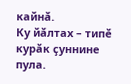кайнӑ.
Ку йӑлтах – типӗ курӑк ҫуннине пула.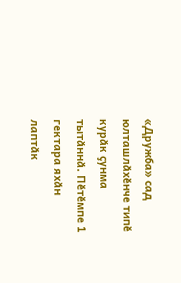«Дружба» сад юлташлӑхӗнче типӗ курӑк ҫунма тытӑннӑ. Пӗтӗмпе 1 гектара яхӑн лаптӑк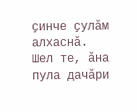ҫинче ҫулӑм алхаснӑ. Шел те, ӑна пула дачӑри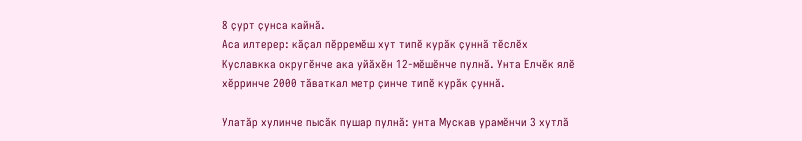8 ҫурт ҫунса кайнӑ.
Аса илтерер: кӑҫал пӗрремӗш хут типӗ курӑк ҫуннӑ тӗслӗх Куславкка округӗнче ака уйӑхӗн 12-мӗшӗнче пулнӑ. Унта Елчӗк ялӗ хӗрринче 2000 тӑваткал метр ҫинче типӗ курӑк ҫуннӑ.

Улатӑр хулинче пысӑк пушар пулнӑ: унта Мускав урамӗнчи 3 хутлӑ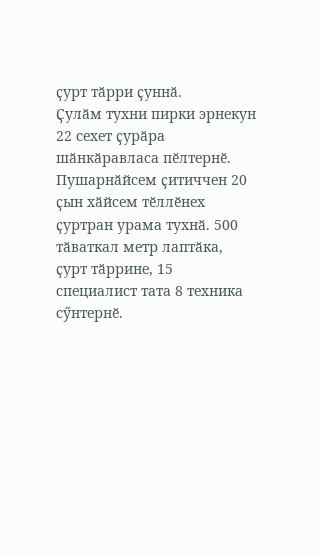ҫурт тӑрри ҫуннӑ.
Ҫулӑм тухни пирки эрнекун 22 сехет ҫурӑра шӑнкӑравласа пӗлтернӗ. Пушарнӑйсем ҫитиччен 20 ҫын хӑйсем тӗллӗнех ҫуртран урама тухнӑ. 500 тӑваткал метр лаптӑка, ҫурт тӑррине, 15 специалист тата 8 техника сӳнтернӗ.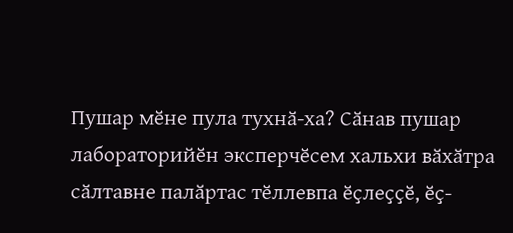Пушар мӗне пула тухнӑ-ха? Сӑнав пушар лабораторийӗн эксперчӗсем хальхи вӑхӑтра сӑлтавне палӑртас тӗллевпа ӗҫлеҫҫӗ, ӗҫ-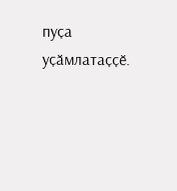пуҫа уҫӑмлатаҫҫӗ.